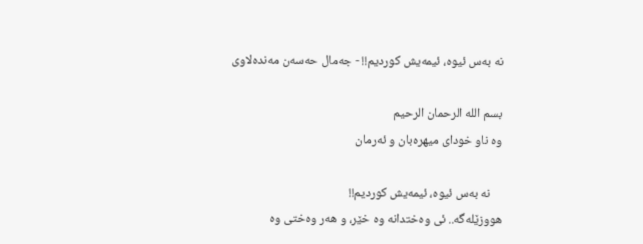نە بەس ئیوە، ئیمەیش کوردیم!! - جەمال حەسەن مەندەلاوی

بسم الله الرحمان الرحيم
وە ناو خوداى میهرەبان و ئەرمان

    نە بەس ئیوە، ئیمەیش کوردیم!!
هووزێلەگە.. ئی وەختدانە وە خێر، و هەر وەختی وە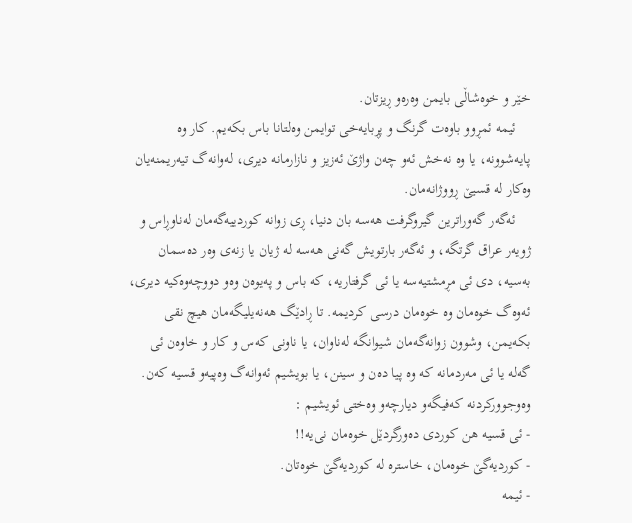خێر و خوەشاڵی بایمن وەرەو ڕیزتان.
    ئیمە ئمڕوو باوەت گرنگ و پڕبایەخی توایمن وەلتانا باس بکەیم. کار وە پایەشوونە، یا وە نەخش ئەو چەن واژێ ئەزیز و نازارمانە دیری، لەوانەگ تیەریمنەیان وەکار لە قسیێ ڕووژانەمان.
    ئەگەر گەوراترین گیروگرفت هەسە بان دنیا، ڕی زوانە کوردییەگەمان لەناوڕاس و ژویەر عراق گرتگە، و ئەگەر بارتویش گەنی هەسە لە ژیان یا زنەى وەر دەسمان بەسیە، دی ئی مڕمشتیەسە یا ئی گرفتاریە، کە باس و پەیوەن وەو دووچەوەکیە دیری، ئەوەگ خوەمان وە خوەمان درسی کردیمە. تا ڕادێگ هەنەیلیگەمان هیچ نقی بکەیمن، وشوون زوانەگەمان شیوانگە لەناوان، یا ناونی کەس و کار و خاوەن ئی گەلە یا ئی مەردمانە کە وە پیا دەن و سینن، یا بویشیم ئەوانەگ وەپیەو قسیە کەن. وەوجوورکردنە کەفیگەو دیارچەو وەختى ئویشیم :
- ئی قسیە هن کوردی دەورگردێل خوەمان نی‌یە!!
- کوردیەگێ خوەمان، خاسترە لە کوردیەگێ خوەتان.
- ئیمە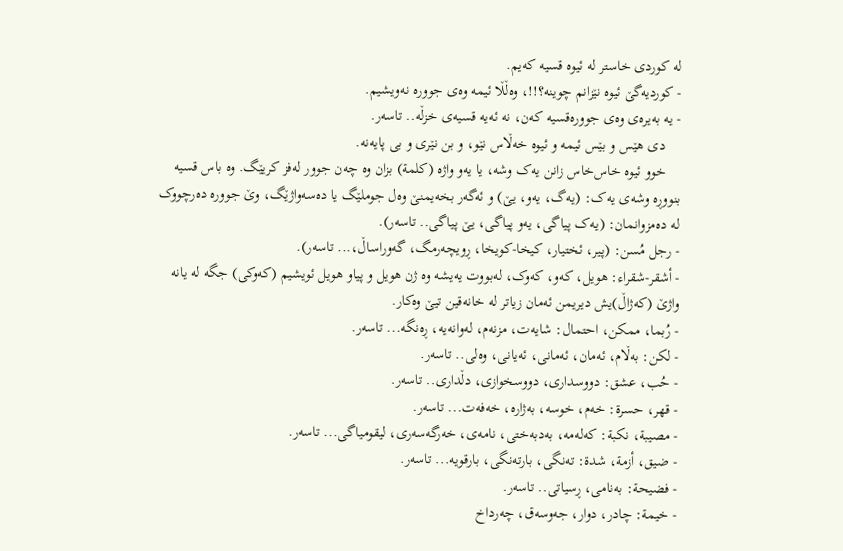لە کوردی خاستر لە ئیوە قسیە کەیم.
- کوردیەگێ ئیوە نێزانم چوینە؟!!، وەڵڵا ئیمە وەی جوورە نەویشیم.
- یە بەیرەى وەی جوورەقسیە کەن، نە ئەیە قسیەی خزڵە.. تاسەر.
    دی هێس و بێس ئیمە و ئیوە خەڵاس نێو، و بن نێری و بی پایەنە.
    خوو ئیوە خاس‌خاس زانن یەک وشە، یا یەو واژە (کلمة) بزان وە چەن جوور لەفز کریێگ. وە باس قسیە بنووڕە وشەى یەک: (یەگ، یەو، یێ) و ئەگەر بخەیمنێ وەل جوملێگ یا دەسەواژێگ، وێ جوورە دەرچووک لە دەمزوانمان: (یەک پیاگی، یەو پیاگی، یێ پیاگی.. تاسەر).
- رجل مُسن: (پیر، ئختیار، کیخا-کویخا، ڕویچەرمگ، گەوراساڵ،... تاسەر).
- أشقر-شقراء: هویل، کەو، کەوک، لەبووت یەیشە وە ژن هویل و پیاو هویل ئویشیم (کەوکی) جگە لە یانە واژێ (کەژاڵ)یش دیریمن ئەمان زیاتر لە خانەقین تیێ وەکار.
- رُبما، ممكن، احتمال: شایەت، مزنەم، لەوانەیە، ڕەنگە... تاسەر.
- لکن: بەڵام، ئەمان، ئەمانی، ئەیانی، وەلی.. تاسەر.
- حُب، عشق: دووسداری، دووسخوازی، دڵداری.. تاسەر.
- قهر، حسرة: خەم، خوسە، بەژارە، خەفەت... تاسەر.
- مصيبة، نكبة: کەلەمە، بەدبەختی، نامەی، خەرگەسەری، لیقومیاگی... تاسەر.
- ضيق، أزمة، شدة: تەنگی، بارتەنگی، بارقویە... تاسەر.
- فضيحة: بەنامی، ڕسیاتی.. تاسەر.
- خیمة: چادر، دوار، جەوسەق، چەرداخ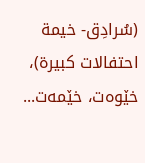(سُرادِق- خيمة احتفالات كبيرة)، خێوەت، خێمەت...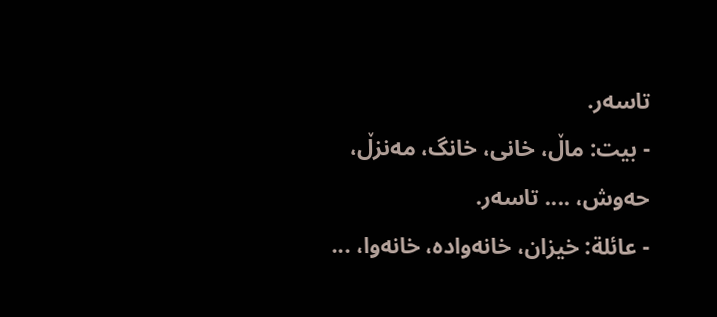تاسەر.
- بیت: ماڵ، خانی، خانگ، مەنزڵ، حەوش، .... تاسەر.
- عائلة: خیزان، خانەوادە، خانەوا، ...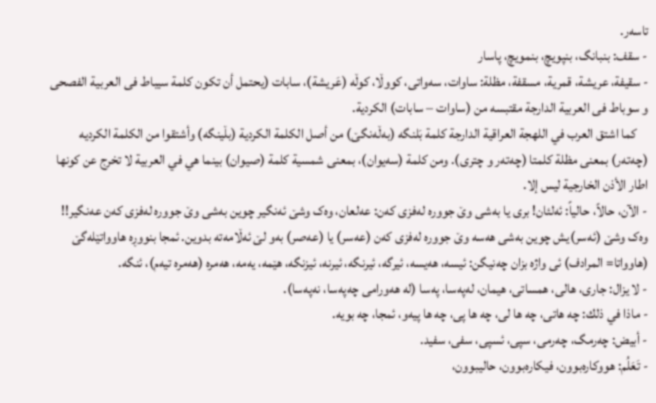تاسەر.
- سقف: بنبانگ، بنپویچ، بنمویچ، پاسار
- سقیفة، عریشة، قمریة، مسقفة، مظلة: ساوات، سەواتی، کووڵا، کوڵە (عَريشة)، سابات (یحتمل أن تکون کلمة سیباط فی العربیة الفصحى و سوباط فی العربیة الدارجة مقتبسە من (ساوات – سابات) الکردیة.
    كما اشتق العرب في اللهجة العراقية الدارجة كلمة بَلنگه (بەڵەنگێ) من أصل الكلمة الكردية (بڵینگە) وأشتقوا من الکلمة الکردیە (چەتەر) بمعنى مظلة کلمتا (چەتەر و چترى). ومن کلمة (سەیوان)، بمعنى شمسية كلمة (صيوان) بينما هي في العربية لا تخرج عن كونها اطار الأذن الخارجية ليس إلا.
- الآن، حالاً، حالياً: ئەلئان! بری یا بەشی وێ جوورە لەفزی کەن: عەلعان، وەک وشێ ئەنگیر چوین بەشی وێ جوورە لەفزی کەن عەنگیر!! وەک وشێ (ئەسر)یش چوین بەشی هەسە وێ جوورە لەفزی کەن (عەسر) یا (عەصر) بەو لێ ئەڵامەتە بدوین. ئمجا بنووڕە هاوواتێلەگێ (هاوواتا= المرادف) ئی واژە بزان چەنیگن: ئیسە، هەیسە، ئیرگە، ئیرنگە، ئیرنە، ئیزنگە، هێمە، یەمە، هەمرە (هەمرە تیەم)، ئنگە.
- لا یزال: جاری، هالی، همساتی، هیمان، لەپەسا، پەسا (لە هەورامی چەپەسا، نەپەسا).
- ماذا في ذلك: چە هاتی، چە ها لی، چە ها پی، چە ها پیەو، ئمجا، چە بویە.
- أبيض: چەرمگ، چەرمی، سپی، ئسپی، سفی، سفید.
- تَعَلُم: هووكارەبوون، فیکارەبوون، حالیبوون،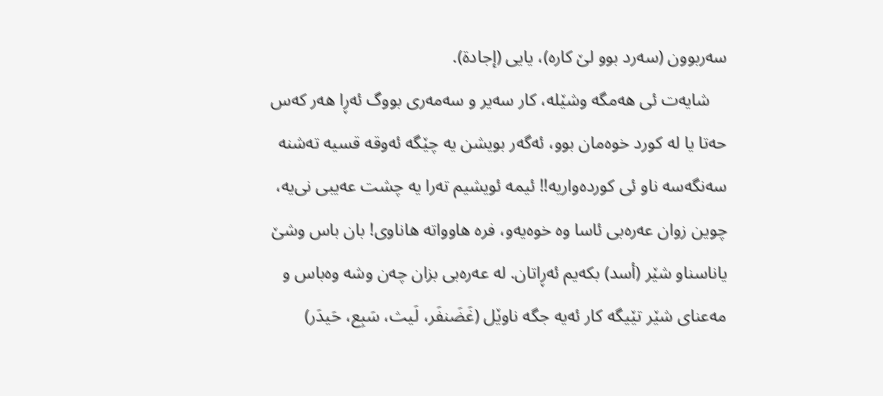سەربوون (سەرد بوو لێ کارە)، یایی (إجادة).
    شایەت ئی هەمگە وشێلە، کار سەیر و سەمەرى بووگ ئەڕا هەر کەس حەتا یا لە کورد خوەمان بوو، ئەگەر بویشن یە چێگە ئەوقە قسیە تەشنە سەنگەسە ناو ئی کوردەواریە!! ئیمە ئویشیم تەرا یە چشت عەیبی نی‌یە، چوین زوان عەرەبی ئاسا وە خوەیەو، فرە هاوواتە هاناوی! بان باس وشێ یاناسناو شێر (أسد) بکەیم ئەڕاتان. لە عەرەبی بزان چەن وشە وەباس و مەعنای شێر تێیگە کار ئەیە جگە ناوێل (غَضَنفَر، لَيث، سَبِع، حَيدَر)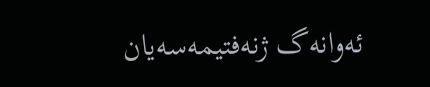ئەوانەگ ژنەفتیمەسەیان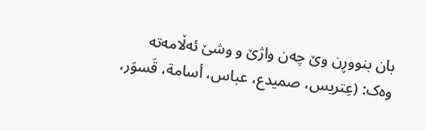بان بنووڕن وێ چەن واژێ و وشێ ئەڵامەتە وەک: (عِتريس، صميدع، عباس، أسامة، قَسوَر،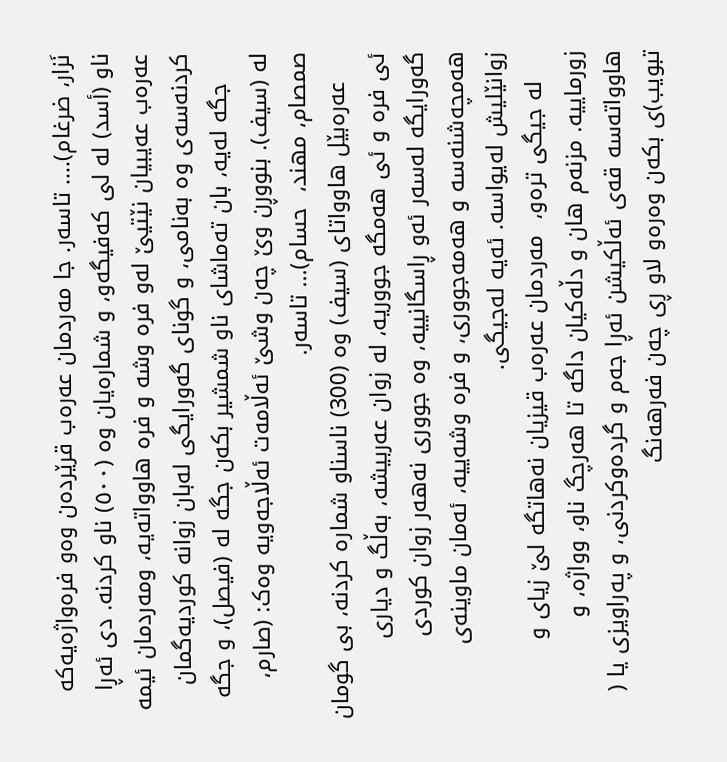نَزار، ضرغام).... تاسەر. جا مەردمان عەرەب قرێردەن وەو فرەواژەیەکە ناو (أسد) لە لی کەفیگەو، و شمارەیان وە (٥٠٠) ناو کردنە. دی ئەڕا عەرەب عەیبیان نێتیێ لەو فرە وشە و فرە هاوواتەیە، ومەردمان ئیمە کردنەسەى وە بەنامی، و گونای گەورایگی لەبان زوانە کوردیەگمان
    جگە لەیە، بان تەماشای ناو شمشیر بکەن جگە لە (فيصل)، و جگە لە (سیف). بنووڕن وێ چەن وشێ ئەڵامەت ئەڵاجەویە وەک: (صارم، صمصام، مهند،  حسام)... تاسەر.
    عەرەبێل هاوواتای (سیف) وە (300) ناسناو شمارە كردنە، بی گومان ئی فرە و ئی هەمگە جووریە، لە زوان عەربیشە، بەڵگ و دیاری گەورایگە لەسەر ئەو ڕاسگانییە، وە جووری نەهەر زوان کوردی هەمچەشنەسە و هەمەجووری، و فرە وشەییە، ئەمان ماوینەى زوانێلیش لەیواسە. ئەیە لەجیگی.
    لە جیگی ترەو،  مەردمان عەرەب قیزیان نەهاتگە لێ زیای و زورماییە. مزنەم هان و دڵەکیان داگە تا هەرچگ ناو، وواژە، و هاوواتەسە قەی ئەڵکیشن ئەڕا جەم و گردەوکردنی، و پەراویزی یا ( تبویب)ى بکەن وەرەو لاو ڕی چەن فەرهەنگ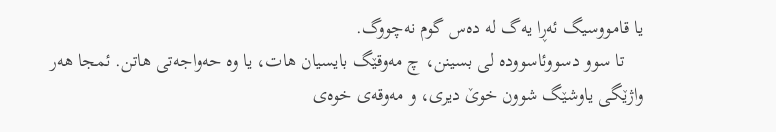یا قامووسیگ ئەڕا یەگ لە دەس گوم نەچووگ.
    تا سوو دسووئاسوودە لی بسینن، چ مەوقێگ بایسیان هات، یا وە حەواجەتی هاتن. ئمجا هەر واژێگی یاوشێگ شوون خوێ دیری، و مەوقەى خوەى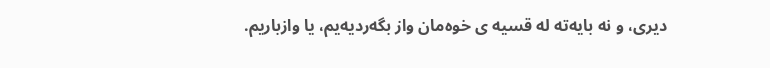دیری، و نە بایەتە لە قسیە ى خوەمان واز بگەردیەیم، یا وازباریم.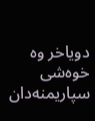دویاخر وە خوەشی  سپاریمنەدان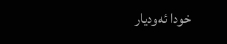خودا ئەودیار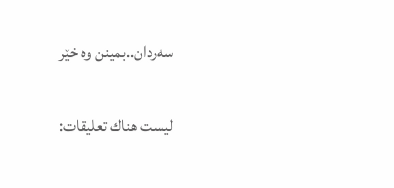سەردان..بمینن وە خێر

ليست هناك تعليقات: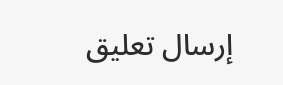إرسال تعليق